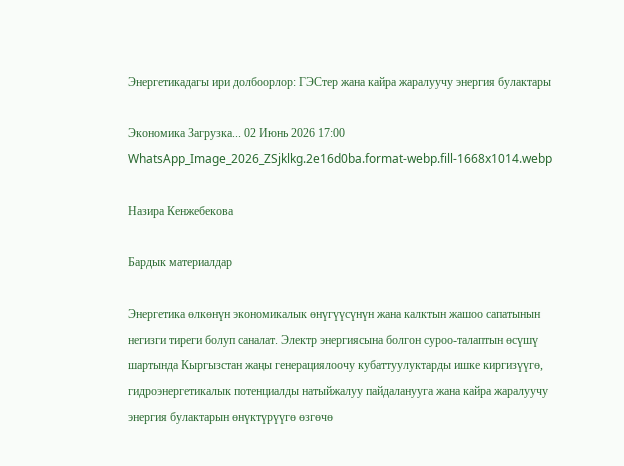Энергетикадагы ири долбоорлор: ГЭСтер жана кайра жаралуучу энергия булактары

Экономика Загрузка... 02 Июнь 2026 17:00
WhatsApp_Image_2026_ZSjklkg.2e16d0ba.format-webp.fill-1668x1014.webp

Назира Кенжебекова

Бардык материалдар

Энергетика өлкөнүн экономикалык өнүгүүсүнүн жана калктын жашоо сапатынын негизги тиреги болуп саналат. Электр энергиясына болгон суроо-талаптын өсүшү шартында Кыргызстан жаңы генерациялоочу кубаттуулуктарды ишке киргизүүгө, гидроэнергетикалык потенциалды натыйжалуу пайдаланууга жана кайра жаралуучу энергия булактарын өнүктүрүүгө өзгөчө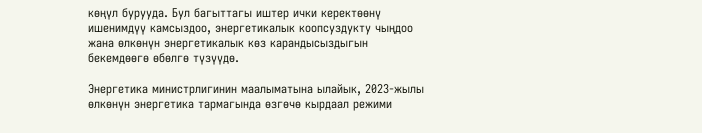көңүл бурууда. Бул багыттагы иштер ички керектөөнү ишенимдүү камсыздоо, энергетикалык коопсуздукту чыңдоо жана өлкөнүн энергетикалык көз карандысыздыгын бекемдөөгө өбөлгө түзүүдө.

Энергетика министрлигинин маалыматына ылайык, 2023-жылы өлкөнүн энергетика тармагында өзгөчө кырдаал режими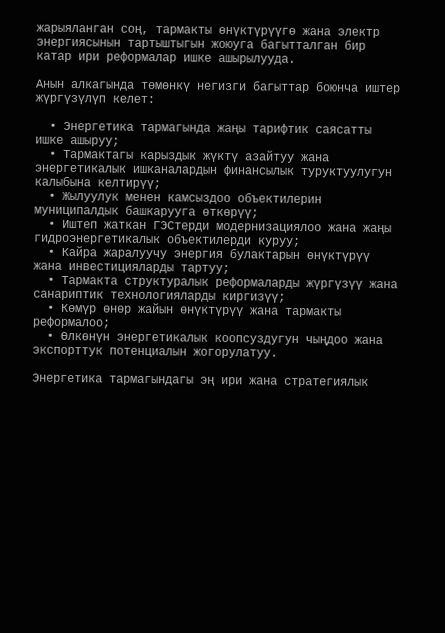жарыяланган соң, тармакты өнүктүрүүгө жана электр энергиясынын тартыштыгын жоюуга багытталган бир катар ири реформалар ишке ашырылууда.

Анын алкагында төмөнкү негизги багыттар боюнча иштер жүргүзүлүп келет:

  • Энергетика тармагында жаңы тарифтик саясатты ишке ашыруу;
  • Тармактагы карыздык жүктү азайтуу жана энергетикалык ишканалардын финансылык туруктуулугун калыбына келтирүү;
  • Жылуулук менен камсыздоо объектилерин муниципалдык башкарууга өткөрүү;
  • Иштеп жаткан ГЭСтерди модернизациялоо жана жаңы гидроэнергетикалык объектилерди куруу;
  • Кайра жаралуучу энергия булактарын өнүктүрүү жана инвестицияларды тартуу;
  • Тармакта структуралык реформаларды жүргүзүү жана санариптик технологияларды киргизүү;
  • Көмүр өнөр жайын өнүктүрүү жана тармакты реформалоо;
  • Өлкөнүн энергетикалык коопсуздугун чыңдоо жана экспорттук потенциалын жогорулатуу.

Энергетика тармагындагы эң ири жана стратегиялык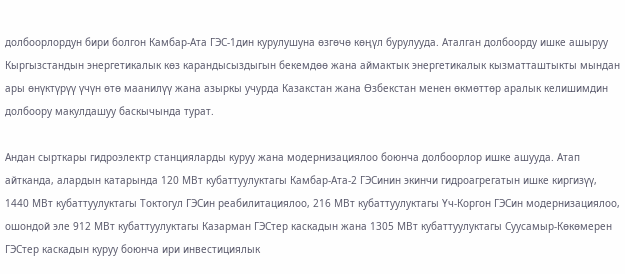долбоорлордун бири болгон Камбар-Ата ГЭС-1дин курулушуна өзгөчө көңүл бурулууда. Аталган долбоорду ишке ашыруу Кыргызстандын энергетикалык көз карандысыздыгын бекемдөө жана аймактык энергетикалык кызматташтыкты мындан ары өнүктүрүү үчүн өтө маанилүү жана азыркы учурда Казакстан жана Өзбекстан менен өкмөттөр аралык келишимдин долбоору макулдашуу баскычында турат.

Андан сырткары гидроэлектр станцияларды куруу жана модернизациялоо боюнча долбоорлор ишке ашууда. Атап айтканда, алардын катарында 120 МВт кубаттуулуктагы Камбар-Ата-2 ГЭСинин экинчи гидроагрегатын ишке киргизүү, 1440 МВт кубаттуулуктагы Токтогул ГЭСин реабилитациялоо, 216 МВт кубаттуулуктагы Үч-Коргон ГЭСин модернизациялоо, ошондой эле 912 МВт кубаттуулуктагы Казарман ГЭСтер каскадын жана 1305 МВт кубаттуулуктагы Суусамыр-Көкөмерен ГЭСтер каскадын куруу боюнча ири инвестициялык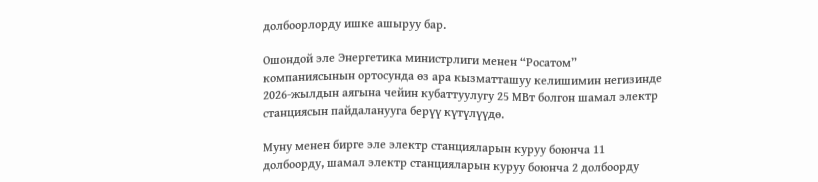долбоорлорду ишке ашыруу бар.

Ошондой эле Энергетика министрлиги менен “Росатом” компаниясынын ортосунда өз ара кызматташуу келишимин негизинде 2026-жылдын аягына чейин кубаттуулугу 25 МВт болгон шамал электр станциясын пайдаланууга берүү күтүлүүдө.

Муну менен бирге эле электр станцияларын куруу боюнча 11 долбоорду, шамал электр станцияларын куруу боюнча 2 долбоорду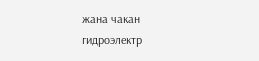жана чакан гидроэлектр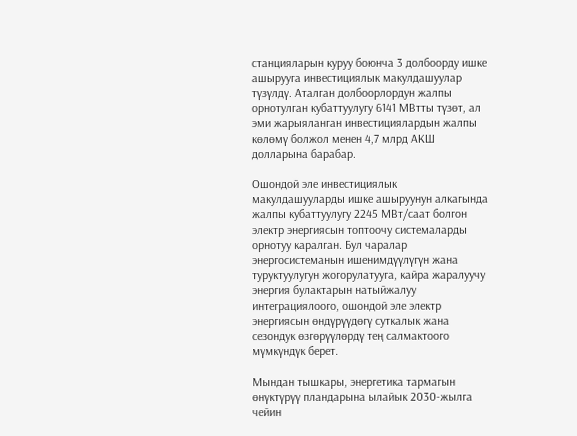станцияларын куруу боюнча 3 долбоорду ишке ашырууга инвестициялык макулдашуулар түзүлдү. Аталган долбоорлордун жалпы орнотулган кубаттуулугу 6141 МВтты түзөт, ал эми жарыяланган инвестициялардын жалпы көлөмү болжол менен 4,7 млрд АКШ долларына барабар.

Ошондой эле инвестициялык макулдашууларды ишке ашыруунун алкагында жалпы кубаттуулугу 2245 МВт/саат болгон электр энергиясын топтоочу системаларды орнотуу каралган. Бул чаралар энергосистеманын ишенимдүүлүгүн жана туруктуулугун жогорулатууга, кайра жаралуучу энергия булактарын натыйжалуу интеграциялоого, ошондой эле электр энергиясын өндүрүүдөгү суткалык жана сезондук өзгөрүүлөрдү тең салмактоого мүмкүндүк берет.

Мындан тышкары, энергетика тармагын өнүктүрүү пландарына ылайык 2030-жылга чейин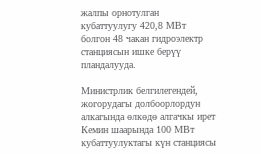жалпы орнотулган кубаттуулугу 420,8 МВт болгон 48 чакан гидроэлектр станциясын ишке берүү пландалууда.

Министрлик белгилегендей, жогорудагы долбоорлордун алкагында өлкөдө алгачкы ирет Кемин шаарында 100 МВт кубаттуулуктагы күн станциясы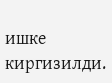ишке киргизилди.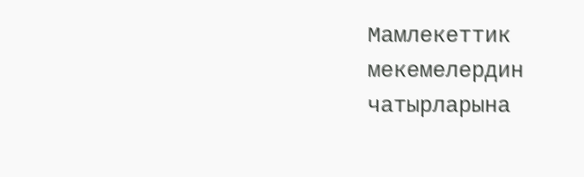Мамлекеттик мекемелердин чатырларына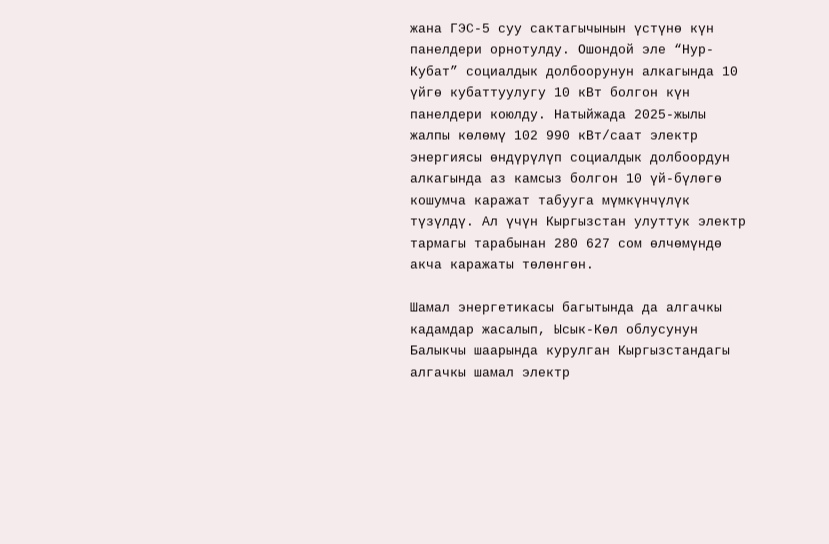жана ГЭС-5 суу сактагычынын үстүнө күн панелдери орнотулду. Ошондой эле “Нур-Кубат” социалдык долбоорунун алкагында 10 үйгө кубаттуулугу 10 кВт болгон күн панелдери коюлду. Натыйжада 2025-жылы жалпы көлөмү 102 990 кВт/саат электр энергиясы өндүрүлүп социалдык долбоордун алкагында аз камсыз болгон 10 үй-бүлөгө кошумча каражат табууга мүмкүнчүлүк түзүлдү. Ал үчүн Кыргызстан улуттук электр тармагы тарабынан 280 627 сом өлчөмүндө акча каражаты төлөнгөн.

Шамал энергетикасы багытында да алгачкы кадамдар жасалып, Ысык-Көл облусунун Балыкчы шаарында курулган Кыргызстандагы алгачкы шамал электр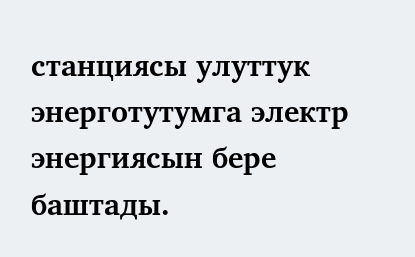станциясы улуттук энерготутумга электр энергиясын бере баштады.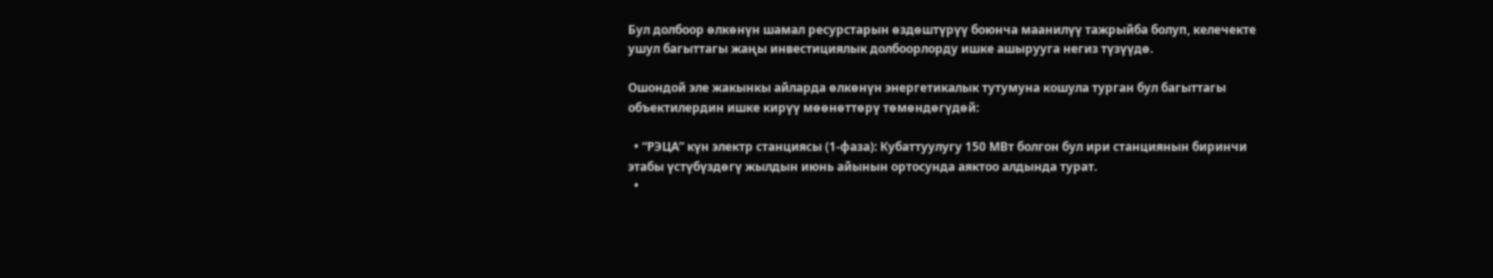Бул долбоор өлкөнүн шамал ресурстарын өздөштүрүү боюнча маанилүү тажрыйба болуп, келечекте ушул багыттагы жаңы инвестициялык долбоорлорду ишке ашырууга негиз түзүүдө.

Ошондой эле жакынкы айларда өлкөнүн энергетикалык тутумуна кошула турган бул багыттагы объектилердин ишке кирүү мөөнөттөрү төмөндөгүдөй:

  • “РЭЦА” күн электр станциясы (1-фаза): Кубаттуулугу 150 МВт болгон бул ири станциянын биринчи этабы үстүбүздөгү жылдын июнь айынын ортосунда аяктоо алдында турат.
  •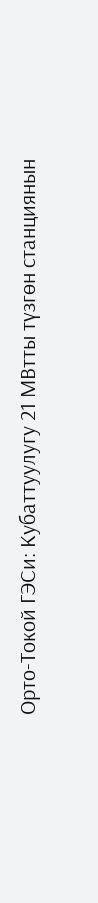Орто-Токой ГЭСи: Кубаттуулугу 21 МВтты түзгөн станциянын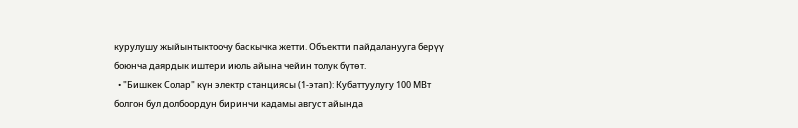курулушу жыйынтыктоочу баскычка жетти. Объектти пайдаланууга берүү боюнча даярдык иштери июль айына чейин толук бүтөт.
  • "Бишкек Солар" күн электр станциясы (1-этап): Кубаттуулугу 100 МВт болгон бул долбоордун биринчи кадамы август айында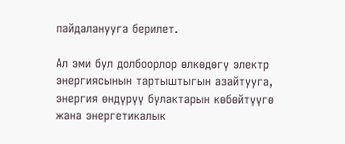пайдаланууга берилет.

Ал эми бул долбоорлор өлкөдөгү электр энергиясынын тартыштыгын азайтууга, энергия өндүрүү булактарын көбөйтүүгө жана энергетикалык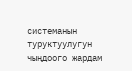системанын туруктуулугун чыңдоого жардам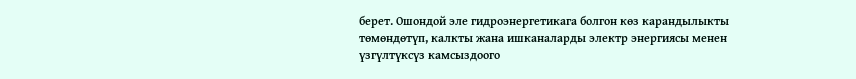берет. Ошондой эле гидроэнергетикага болгон көз карандылыкты төмөндөтүп, калкты жана ишканаларды электр энергиясы менен үзгүлтүксүз камсыздоого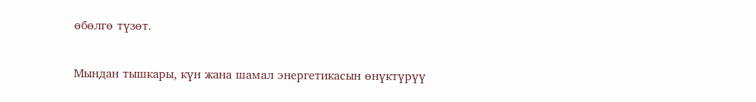өбөлгө түзөт.

Мындан тышкары, күн жана шамал энергетикасын өнүктүрүү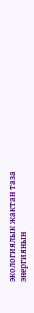экологиялык жактан таза энергиянын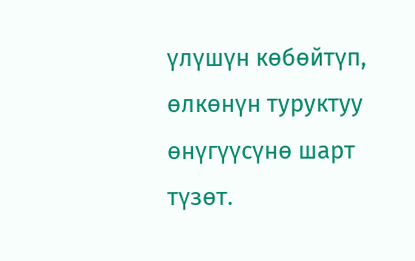үлүшүн көбөйтүп, өлкөнүн туруктуу өнүгүүсүнө шарт түзөт.